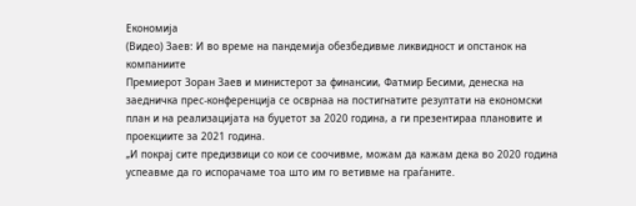Економија
(Видео) Заев: И во време на пандемија обезбедивме ликвидност и опстанок на компаниите
Премиерот Зоран Заев и министерот за финансии, Фатмир Бесими, денеска на заедничка прес-конференција се осврнаа на постигнатите резултати на економски план и на реализацијата на буџетот за 2020 година, а ги презентираа плановите и проекциите за 2021 година.
„И покрај сите предизвици со кои се соочивме, можам да кажам дека во 2020 година успеавме да го испорачаме тоа што им го ветивме на граѓаните.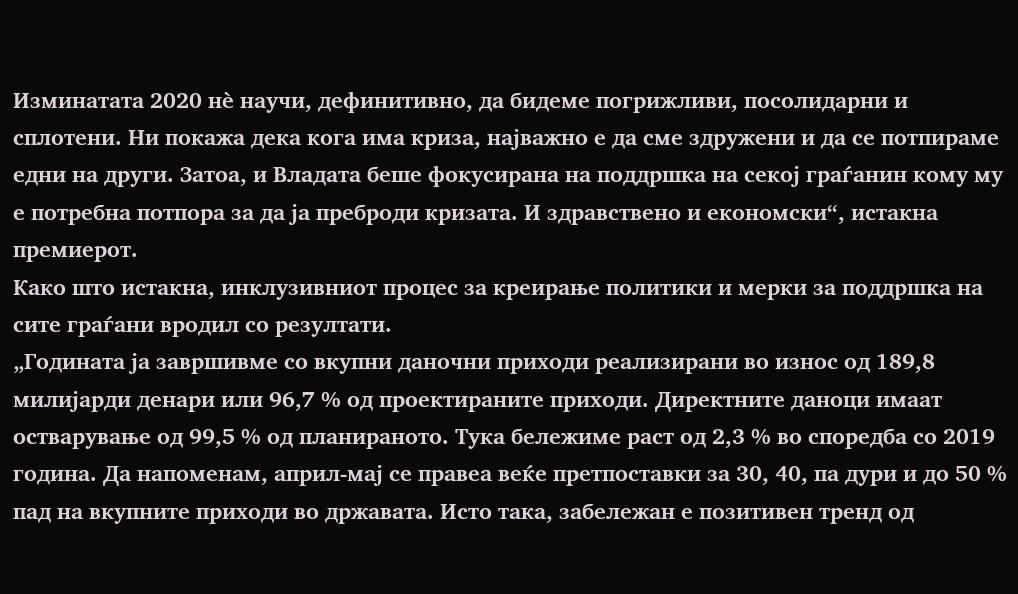Изминатата 2020 нè научи, дефинитивно, да бидеме погрижливи, посолидарни и сплотени. Ни покажа дека кога има криза, најважно е да сме здружени и да се потпираме едни на други. Затоа, и Владата беше фокусирана на поддршка на секој граѓанин кому му е потребна потпора за да ја преброди кризата. И здравствено и економски“, истакна премиерот.
Како што истакна, инклузивниот процес за креирање политики и мерки за поддршка на сите граѓани вродил со резултати.
„Годината ја завршивме со вкупни даночни приходи реализирани во износ од 189,8 милијарди денари или 96,7 % од проектираните приходи. Директните даноци имаат остварување од 99,5 % од планираното. Тука бележиме раст од 2,3 % во споредба со 2019 година. Да напоменам, април-мај се правеа веќе претпоставки за 30, 40, па дури и до 50 % пад на вкупните приходи во државата. Исто така, забележан е позитивен тренд од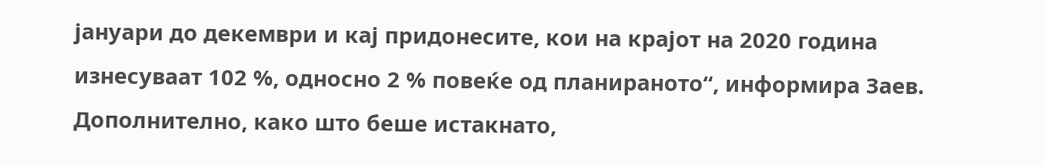јануари до декември и кај придонесите, кои на крајот на 2020 година изнесуваат 102 %, односно 2 % повеќе од планираното“, информира Заев.
Дополнително, како што беше истакнато,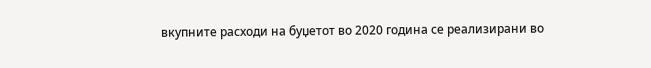вкупните расходи на буџетот во 2020 година се реализирани во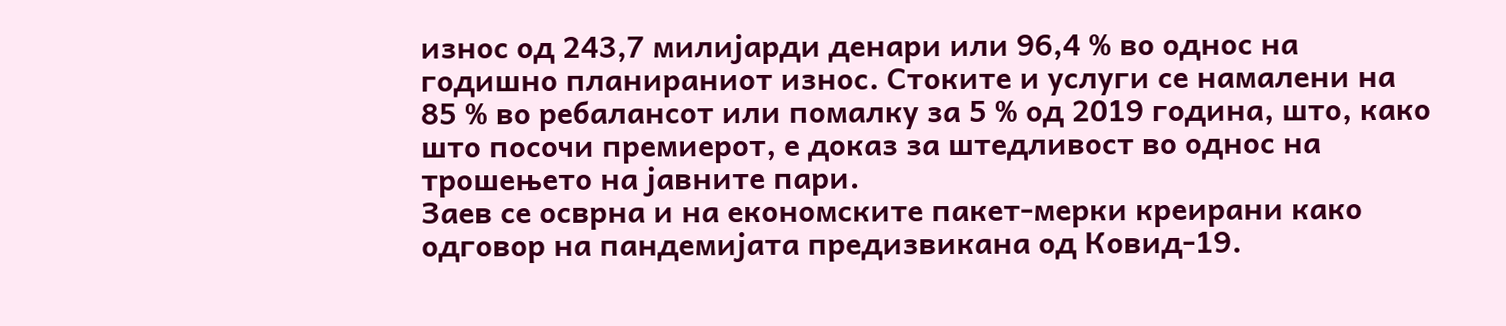износ од 243,7 милијарди денари или 96,4 % во однос на годишно планираниот износ. Стоките и услуги се намалени на 85 % во ребалансот или помалку за 5 % од 2019 година, што, како што посочи премиерот, е доказ за штедливост во однос на трошењето на јавните пари.
Заев се осврна и на економските пакет-мерки креирани како одговор на пандемијата предизвикана од Ковид-19.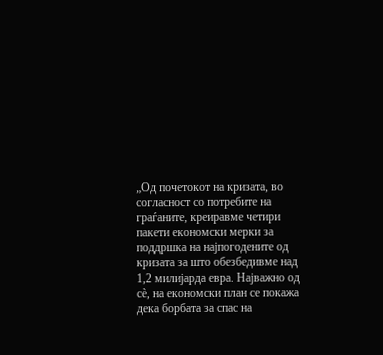„Од почетокот на кризата, во согласност со потребите на граѓаните, креиравме четири пакети економски мерки за поддршка на најпогодените од кризата за што обезбедивме над 1,2 милијарда евра. Најважно од сè, на економски план се покажа дека борбата за спас на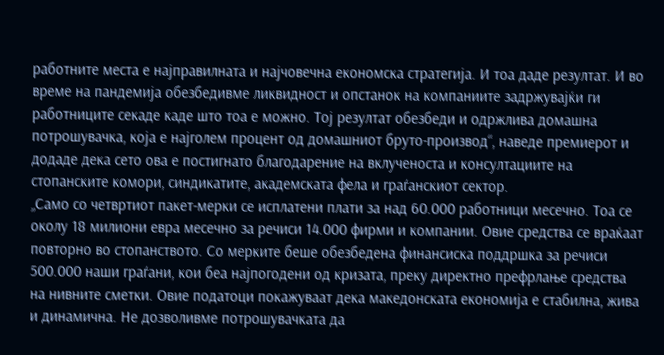работните места е најправилната и најчовечна економска стратегија. И тоа даде резултат. И во време на пандемија обезбедивме ликвидност и опстанок на компаниите задржувајќи ги работниците секаде каде што тоа е можно. Тој резултат обезбеди и одржлива домашна потрошувачка, која е најголем процент од домашниот бруто-производ“, наведе премиерот и додаде дека сето ова е постигнато благодарение на вклученоста и консултациите на стопанските комори, синдикатите, академската фела и граѓанскиот сектор.
„Само со четвртиот пакет-мерки се исплатени плати за над 60.000 работници месечно. Тоа се околу 18 милиони евра месечно за речиси 14.000 фирми и компании. Овие средства се враќаат повторно во стопанството. Со мерките беше обезбедена финансиска поддршка за речиси 500.000 наши граѓани, кои беа најпогодени од кризата, преку директно префрлање средства на нивните сметки. Овие податоци покажуваат дека македонската економија е стабилна, жива и динамична. Не дозволивме потрошувачката да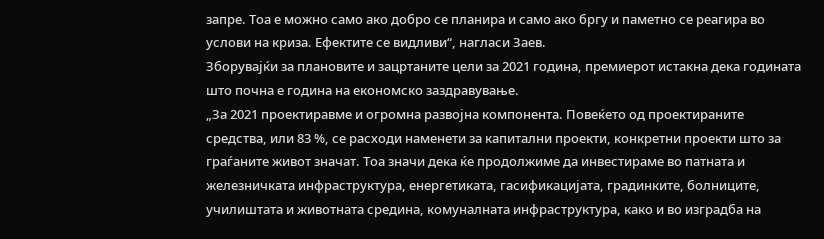запре. Тоа е можно само ако добро се планира и само ако бргу и паметно се реагира во услови на криза. Ефектите се видливи“, нагласи Заев.
Зборувајќи за плановите и зацртаните цели за 2021 година, премиерот истакна дека годината што почна е година на економско заздравување.
„За 2021 проектиравме и огромна развојна компонента. Повеќето од проектираните средства, или 83 %, се расходи наменети за капитални проекти, конкретни проекти што за граѓаните живот значат. Тоа значи дека ќе продолжиме да инвестираме во патната и железничката инфраструктура, енергетиката, гасификацијата, градинките, болниците, училиштата и животната средина, комуналната инфраструктура, како и во изградба на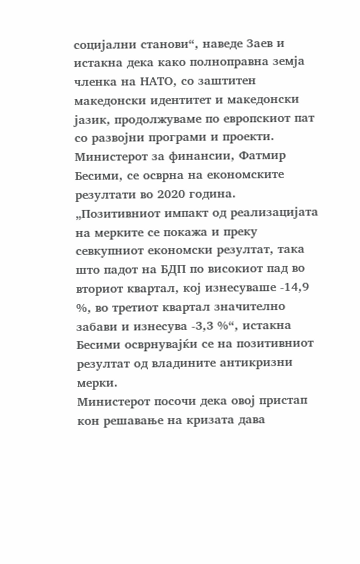социјални станови“, наведе Заев и истакна дека како полноправна земја членка на НАТО, со заштитен македонски идентитет и македонски јазик, продолжуваме по европскиот пат со развојни програми и проекти.
Министерот за финансии, Фатмир Бесими, се осврна на економските резултати во 2020 година.
„Позитивниот импакт од реализацијата на мерките се покажа и преку севкупниот економски резултат, така што падот на БДП по високиот пад во вториот квартал, кој изнесуваше -14,9 %, во третиот квартал значително забави и изнесува -3,3 %“, истакна Бесими осврнувајќи се на позитивниот резултат од владините антикризни мерки.
Министерот посочи дека овој пристап кон решавање на кризата дава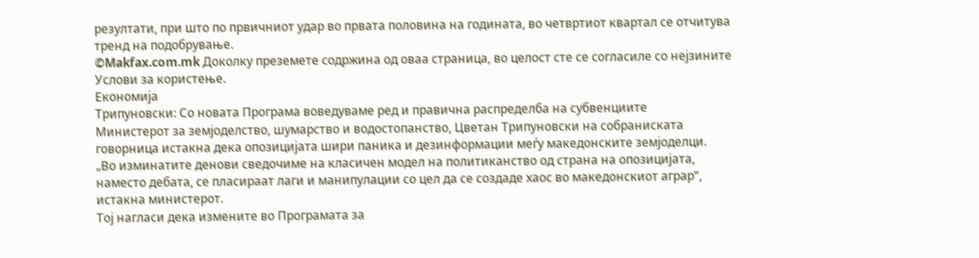резултати, при што по првичниот удар во првата половина на годината, во четвртиот квартал се отчитува тренд на подобрување.
©Makfax.com.mk Доколку преземете содржина од оваа страница, во целост сте се согласиле со нејзините Услови за користење.
Економија
Трипуновски: Со новата Програма воведуваме ред и правична распределба на субвенциите
Министерот за земјоделство, шумарство и водостопанство, Цветан Трипуновски на собраниската говорница истакна дека опозицијата шири паника и дезинформации меѓу македонските земјоделци.
„Во изминатите денови сведочиме на класичен модел на политиканство од страна на опозицијата, наместо дебата, се пласираат лаги и манипулации со цел да се создаде хаос во македонскиот аграр“, истакна министерот.
Тој нагласи дека измените во Програмата за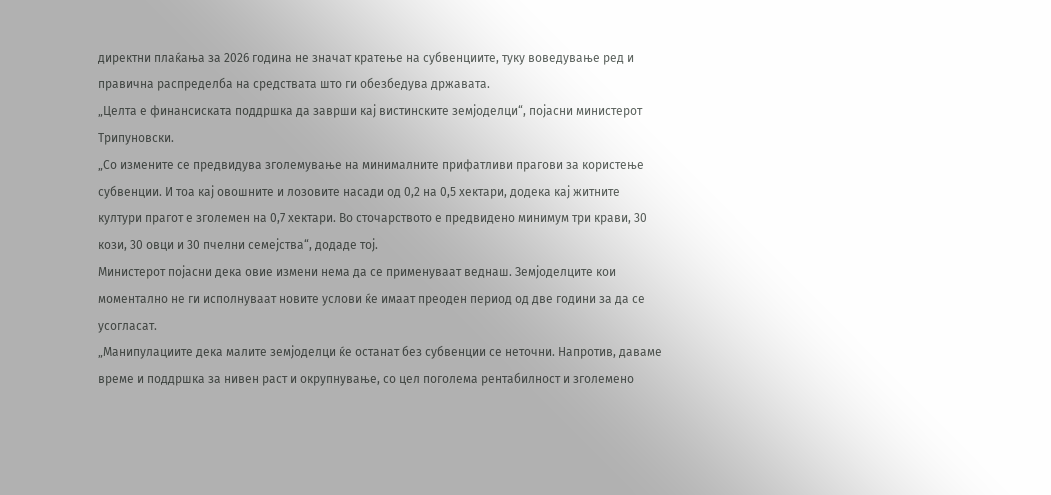директни плаќања за 2026 година не значат кратење на субвенциите, туку воведување ред и правична распределба на средствата што ги обезбедува државата.
„Целта е финансиската поддршка да заврши кај вистинските земјоделци“, појасни министерот Трипуновски.
„Со измените се предвидува зголемување на минималните прифатливи прагови за користење субвенции. И тоа кај овошните и лозовите насади од 0,2 на 0,5 хектари, додека кај житните култури прагот е зголемен на 0,7 хектари. Во сточарството е предвидено минимум три крави, 30 кози, 30 овци и 30 пчелни семејства“, додаде тој.
Министерот појасни дека овие измени нема да се применуваат веднаш. Земјоделците кои моментално не ги исполнуваат новите услови ќе имаат преоден период од две години за да се усогласат.
„Манипулациите дека малите земјоделци ќе останат без субвенции се неточни. Напротив, даваме време и поддршка за нивен раст и окрупнување, со цел поголема рентабилност и зголемено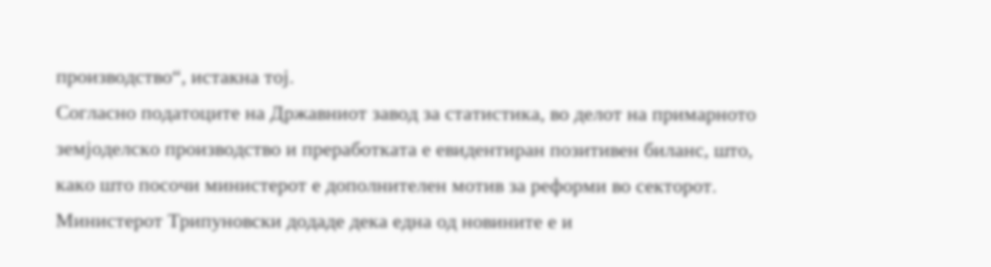производство“, истакна тој.
Согласно податоците на Државниот завод за статистика, во делот на примарното земјоделско производство и преработката е евидентиран позитивен биланс, што, како што посочи министерот е дополнителен мотив за реформи во секторот.
Министерот Трипуновски додаде дека една од новините е и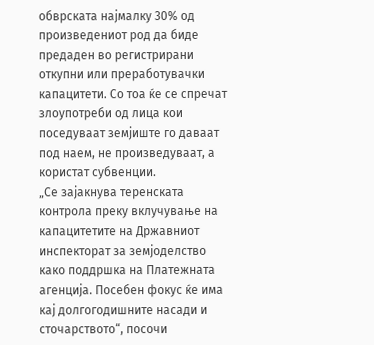обврската најмалку 30% од произведениот род да биде предаден во регистрирани откупни или преработувачки капацитети. Со тоа ќе се спречат злоупотреби од лица кои поседуваат земјиште го даваат под наем, не произведуваат, а користат субвенции.
„Се зајакнува теренската контрола преку вклучување на капацитетите на Државниот инспекторат за земјоделство како поддршка на Платежната агенција. Посебен фокус ќе има кај долгогодишните насади и сточарството“, посочи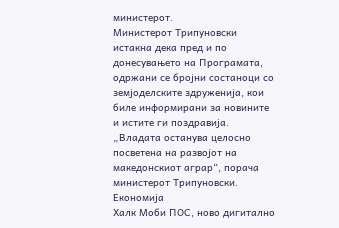министерот.
Министерот Трипуновски истакна дека пред и по донесувањето на Програмата, одржани се бројни состаноци со земјоделските здруженија, кои биле информирани за новините и истите ги поздравија.
„Владата останува целосно посветена на развојот на македонскиот аграр“, порача министерот Трипуновски.
Економија
Халк Моби ПОС, ново дигитално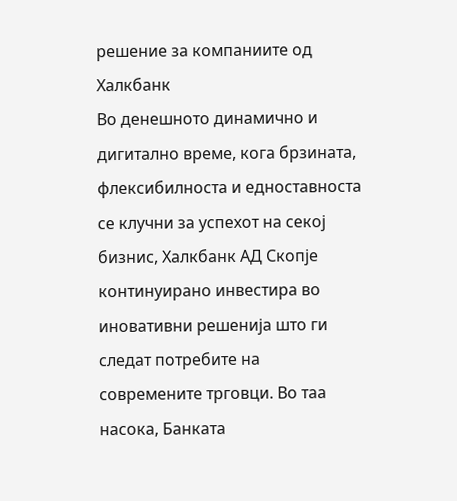решение за компаниите од Халкбанк
Во денешното динамично и дигитално време, кога брзината, флексибилноста и едноставноста се клучни за успехот на секој бизнис, Халкбанк АД Скопје континуирано инвестира во иновативни решенија што ги следат потребите на современите трговци. Во таа насока, Банката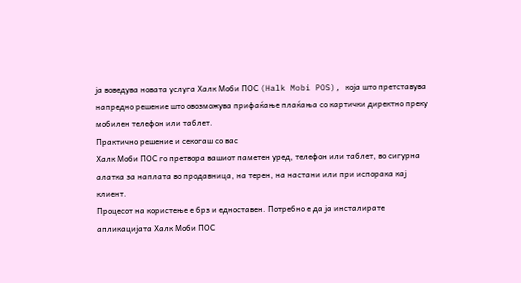ја воведува новата услуга Халк Моби ПОС (Halk Mobi POS), која што претставува напредно решение што овозможува прифаќање плаќања со картички директно преку мобилен телефон или таблет.
Практично решение и секогаш со вас
Халк Моби ПОС го претвора вашиот паметен уред, телефон или таблет, во сигурна алатка за наплата во продавница, на терен, на настани или при испорака кај клиент.
Процесот на користење е брз и едноставен. Потребно е да ја инсталирате апликацијата Халк Моби ПОС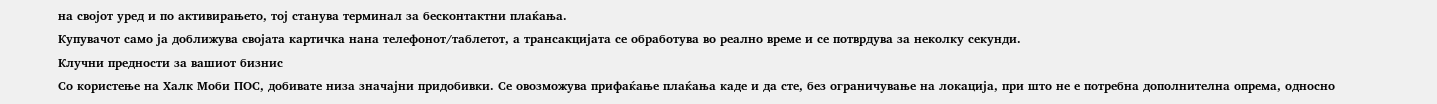на својот уред и по активирањето, тој станува терминал за бесконтактни плаќања.
Купувачот само ја доближува својата картичка нана телефонот/таблетот, а трансакцијата се обработува во реално време и се потврдува за неколку секунди.
Клучни предности за вашиот бизнис
Со користење на Халк Моби ПОС, добивате низа значајни придобивки. Се овозможува прифаќање плаќања каде и да сте, без ограничување на локација, при што не е потребна дополнителна опрема, односно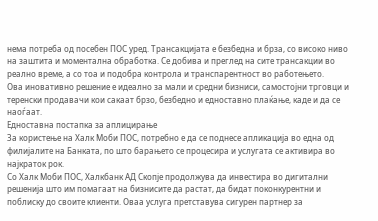нема потреба од посебен ПОС уред. Трансакцијата е безбедна и брза, со високо ниво на заштита и моментална обработка. Се добива и преглед на сите трансакции во реално време, а со тоа и подобра контрола и транспарентност во работењето.
Ова иновативно решение е идеално за мали и средни бизниси, самостојни трговци и теренски продавачи кои сакаат брзо, безбедно и едноставно плаќање, каде и да се наоѓаат.
Едноставна постапка за аплицирање
За користење на Халк Моби ПОС, потребно е да се поднесе апликација во една од филијалите на Банката, по што барањето се процесира и услугата се активира во најкраток рок.
Со Халк Моби ПОС, Халкбанк АД Скопје продолжува да инвестира во дигитални решенија што им помагаат на бизнисите да растат, да бидат поконкурентни и поблиску до своите клиенти. Оваа услуга претставува сигурен партнер за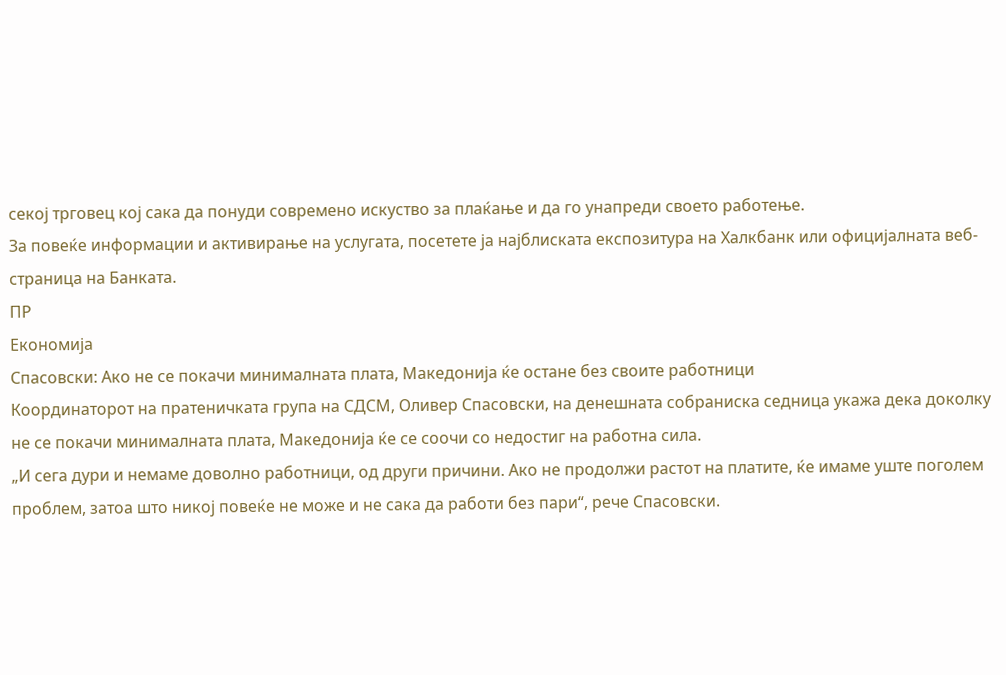секој трговец кој сака да понуди современо искуство за плаќање и да го унапреди своето работење.
За повеќе информации и активирање на услугата, посетете ја најблиската експозитура на Халкбанк или официјалната веб-страница на Банката.
ПР
Економија
Спасовски: Ако не се покачи минималната плата, Македонија ќе остане без своите работници
Координаторот на пратеничката група на СДСМ, Оливер Спасовски, на денешната собраниска седница укажа дека доколку не се покачи минималната плата, Македонија ќе се соочи со недостиг на работна сила.
„И сега дури и немаме доволно работници, од други причини. Ако не продолжи растот на платите, ќе имаме уште поголем проблем, затоа што никој повеќе не може и не сака да работи без пари“, рече Спасовски.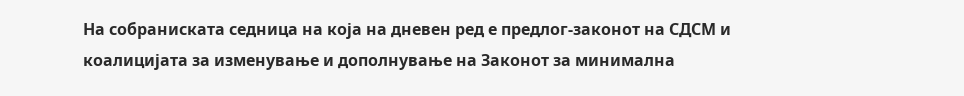На собраниската седница на која на дневен ред е предлог-законот на СДСМ и коалицијата за изменување и дополнување на Законот за минимална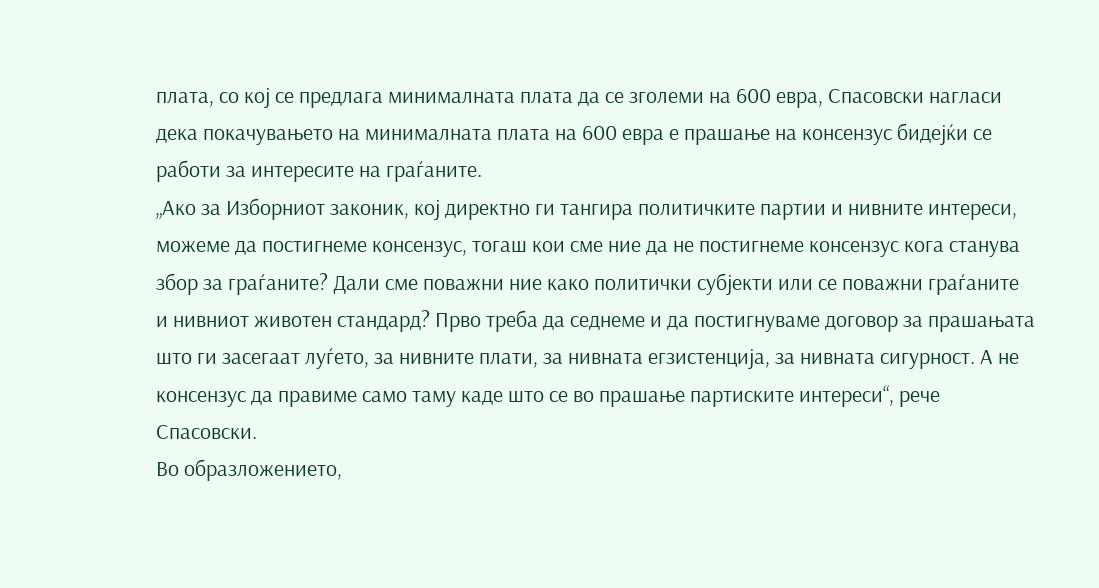плата, со кој се предлага минималната плата да се зголеми на 600 евра, Спасовски нагласи дека покачувањето на минималната плата на 600 евра е прашање на консензус бидејќи се работи за интересите на граѓаните.
„Ако за Изборниот законик, кој директно ги тангира политичките партии и нивните интереси, можеме да постигнеме консензус, тогаш кои сме ние да не постигнеме консензус кога станува збор за граѓаните? Дали сме поважни ние како политички субјекти или се поважни граѓаните и нивниот животен стандард? Прво треба да седнеме и да постигнуваме договор за прашањата што ги засегаат луѓето, за нивните плати, за нивната егзистенција, за нивната сигурност. А не консензус да правиме само таму каде што се во прашање партиските интереси“, рече Спасовски.
Во образложението,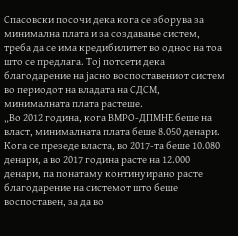Спасовски посочи дека кога се зборува за минимална плата и за создавање систем, треба да се има кредибилитет во однос на тоа што се предлага. Тој потсети дека благодарение на јасно воспоставениот систем во периодот на владата на СДСМ, минималната плата растеше.
„Во 2012 година, кога ВМРО-ДПМНЕ беше на власт, минималната плата беше 8.050 денари. Кога се презеде власта, во 2017-та беше 10.080 денари, а во 2017 година расте на 12.000 денари, па понатаму континуирано расте благодарение на системот што беше воспоставен, за да во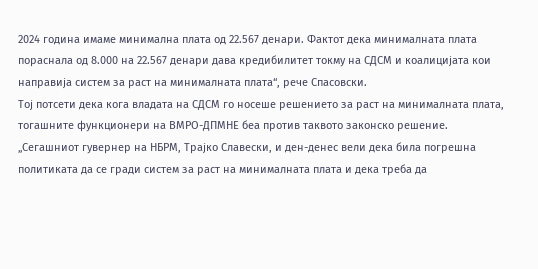2024 година имаме минимална плата од 22.567 денари. Фактот дека минималната плата пораснала од 8.000 на 22.567 денари дава кредибилитет токму на СДСМ и коалицијата кои направија систем за раст на минималната плата“, рече Спасовски.
Тој потсети дека кога владата на СДСМ го носеше решението за раст на минималната плата, тогашните функционери на ВМРО-ДПМНЕ беа против таквото законско решение.
„Сегашниот гувернер на НБРМ, Трајко Славески, и ден-денес вели дека била погрешна политиката да се гради систем за раст на минималната плата и дека треба да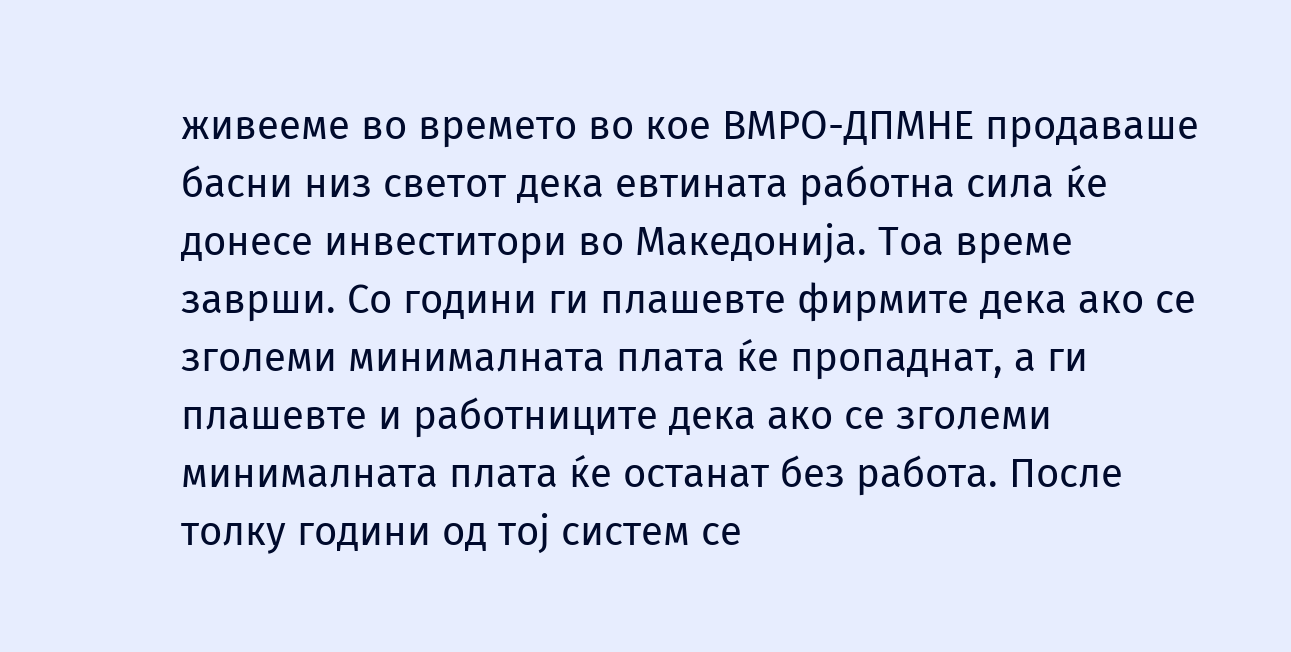живееме во времето во кое ВМРО-ДПМНЕ продаваше басни низ светот дека евтината работна сила ќе донесе инвеститори во Македонија. Тоа време заврши. Со години ги плашевте фирмите дека ако се зголеми минималната плата ќе пропаднат, а ги плашевте и работниците дека ако се зголеми минималната плата ќе останат без работа. После толку години од тој систем се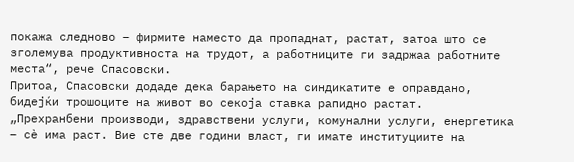покажа следново – фирмите наместо да пропаднат, растат, затоа што се зголемува продуктивноста на трудот, а работниците ги задржаа работните места“, рече Спасовски.
Притоа, Спасовски додаде дека барањето на синдикатите е оправдано, бидејќи трошоците на живот во секоја ставка рапидно растат.
„Прехранбени производи, здравствени услуги, комунални услуги, енергетика – сè има раст. Вие сте две години власт, ги имате институциите на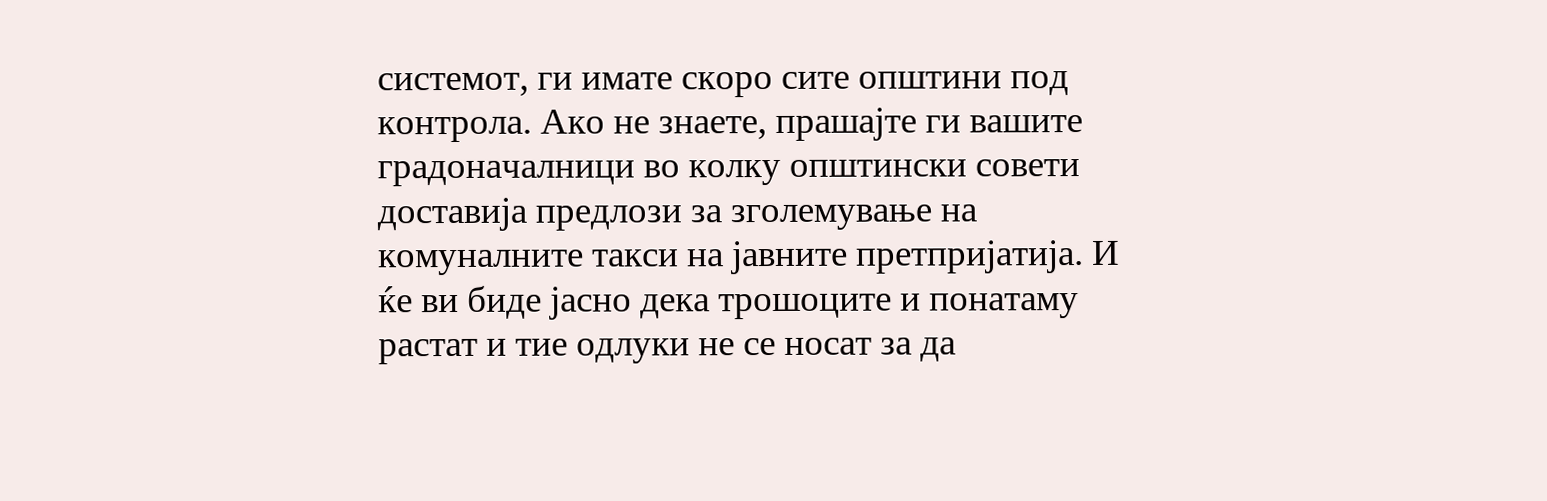системот, ги имате скоро сите општини под контрола. Ако не знаете, прашајте ги вашите градоначалници во колку општински совети доставија предлози за зголемување на комуналните такси на јавните претпријатија. И ќе ви биде јасно дека трошоците и понатаму растат и тие одлуки не се носат за да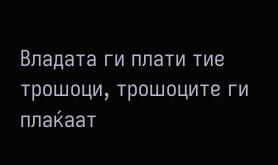Владата ги плати тие трошоци, трошоците ги плаќаат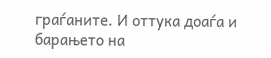граѓаните. И оттука доаѓа и барањето на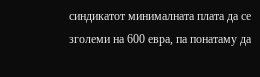синдикатот минималната плата да се зголеми на 600 евра, па понатаму да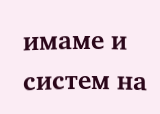имаме и систем на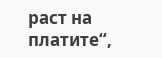раст на платите“,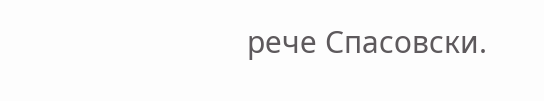рече Спасовски.